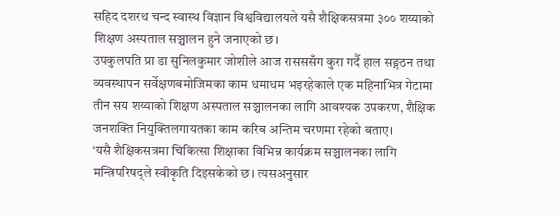सहिद दशरथ चन्द स्वास्थ विज्ञान विश्वविद्यालयले यसै शैक्षिकसत्रमा ३०० शय्याको शिक्षण अस्पताल सञ्चालन हुने जनाएको छ।
उपकुलपति प्रा डा सुनिलकुमार जोशीले आज रासससँग कुरा गर्दै हाल सङ्गठन तथा व्यवस्थापन सर्वेक्षणबमोजिमका काम धमाधम भइरहेकाले एक महिनाभित्र गेटामा तीन सय शय्याको शिक्षण अस्पताल सञ्चालनका लागि आवश्यक उपकरण, शैक्षिक जनशक्ति नियुक्तिलगायतका काम करिब अन्तिम चरणमा रहेको बताए।
‘यसै शैक्षिकसत्रमा चिकित्सा शिक्षाका विभिन्न कार्यक्रम सञ्चालनका लागि मन्त्रिपरिषद्ले स्वीकृति दिइसकेको छ। त्यसअनुसार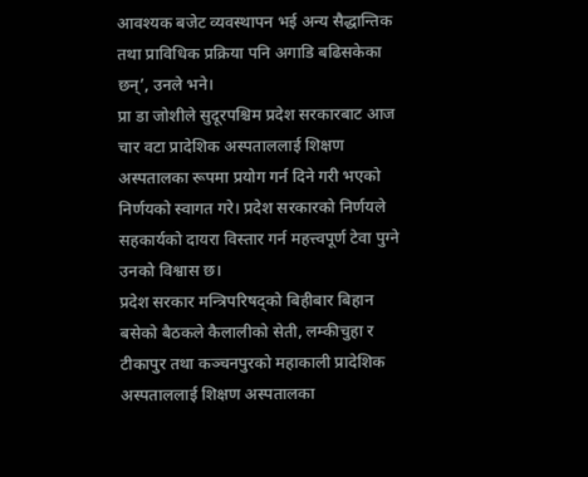आवश्यक बजेट व्यवस्थापन भई अन्य सैद्धान्तिक तथा प्राविधिक प्रक्रिया पनि अगाडि बढिसकेका छन्’, उनले भने।
प्रा डा जोशीले सुदूरपश्चिम प्रदेश सरकारबाट आज चार वटा प्रादेशिक अस्पताललाई शिक्षण अस्पतालका रूपमा प्रयोग गर्न दिने गरी भएको निर्णयको स्वागत गरे। प्रदेश सरकारको निर्णयले सहकार्यको दायरा विस्तार गर्न महत्त्वपूर्ण टेवा पुग्ने उनको विश्वास छ।
प्रदेश सरकार मन्त्रिपरिषद्को बिहीबार बिहान बसेको बैठकले कैलालीको सेती, लम्कीचुहा र टीकापुर तथा कञ्चनपुरको महाकाली प्रादेशिक अस्पताललाई शिक्षण अस्पतालका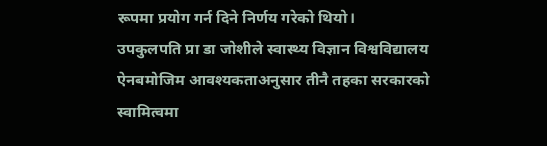रूपमा प्रयोग गर्न दिने निर्णय गरेको थियो।
उपकुलपति प्रा डा जोशीले स्वास्थ्य विज्ञान विश्वविद्यालय ऐनबमोजिम आवश्यकताअनुसार तीनै तहका सरकारको स्वामित्वमा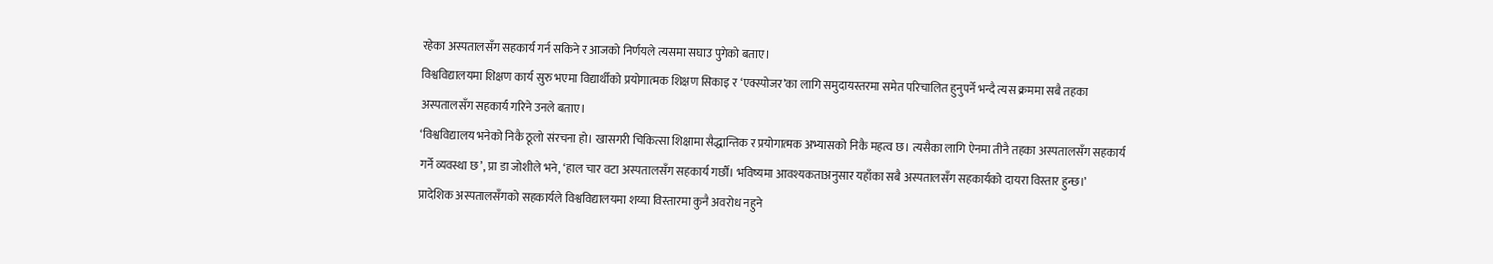रहेका अस्पतालसँग सहकार्य गर्न सकिने र आजको निर्णयले त्यसमा सघाउ पुगेको बताए।
विश्वविद्यालयमा शिक्षण कार्य सुरु भएमा विद्यार्थीको प्रयोगात्मक शिक्षण सिकाइ र ‘एक्स्पोजर’का लागि समुदायस्तरमा समेत परिचालित हुनुपर्ने भन्दै त्यस क्रममा सबै तहका अस्पतालसँग सहकार्य गरिने उनले बताए।
‘विश्वविद्यालय भनेको निकै ठूलो संरचना हो। खासगरी चिकित्सा शिक्षामा सैद्धान्तिक र प्रयोगात्मक अभ्यासको निकै महत्व छ। त्यसैका लागि ऐनमा तीनै तहका अस्पतालसँग सहकार्य गर्ने व्यवस्था छ’, प्रा डा जोशीले भने, ‘हाल चार वटा अस्पतालसँग सहकार्य गर्छौं। भविष्यमा आवश्यकताअनुसार यहाँका सबै अस्पतालसँग सहकार्यको दायरा विस्तार हुन्छ।’
प्रादेशिक अस्पतालसँगको सहकार्यले विश्वविद्यालयमा शय्या विस्तारमा कुनै अवरोध नहुने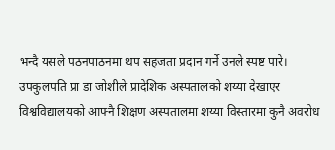भन्दै यसले पठनपाठनमा थप सहजता प्रदान गर्ने उनले स्पष्ट पारे।
उपकुलपति प्रा डा जोशीले प्रादेशिक अस्पतालको शय्या देखाएर विश्वविद्यालयको आफ्नै शिक्षण अस्पतालमा शय्या विस्तारमा कुनै अवरोध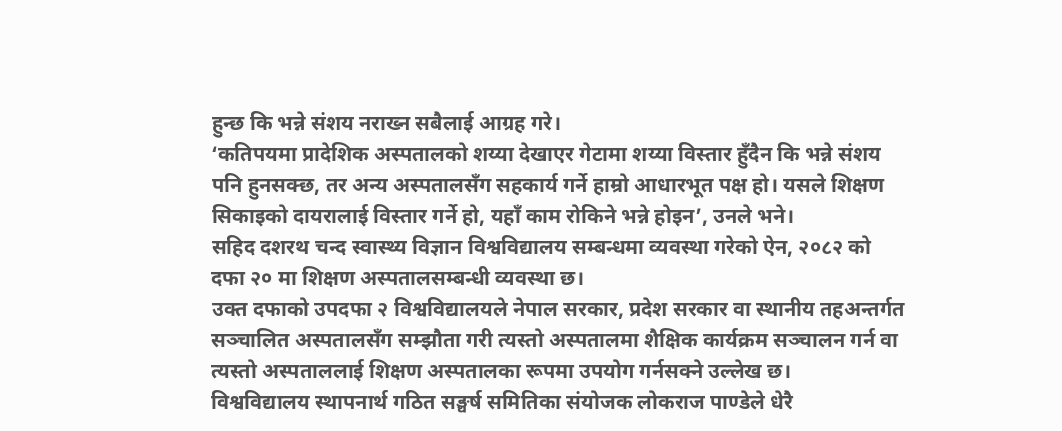हुन्छ कि भन्ने संशय नराख्न सबैलाई आग्रह गरे।
‘कतिपयमा प्रादेशिक अस्पतालको शय्या देखाएर गेटामा शय्या विस्तार हुँदैन कि भन्ने संशय पनि हुनसक्छ, तर अन्य अस्पतालसँग सहकार्य गर्ने हाम्रो आधारभूत पक्ष हो। यसले शिक्षण सिकाइको दायरालाई विस्तार गर्ने हो, यहाँ काम रोकिने भन्ने होइन’, उनले भने।
सहिद दशरथ चन्द स्वास्थ्य विज्ञान विश्वविद्यालय सम्बन्धमा व्यवस्था गरेको ऐन, २०८२ को दफा २० मा शिक्षण अस्पतालसम्बन्धी व्यवस्था छ।
उक्त दफाको उपदफा २ विश्वविद्यालयले नेपाल सरकार, प्रदेश सरकार वा स्थानीय तहअन्तर्गत सञ्चालित अस्पतालसँग सम्झौता गरी त्यस्तो अस्पतालमा शैक्षिक कार्यक्रम सञ्चालन गर्न वा त्यस्तो अस्पताललाई शिक्षण अस्पतालका रूपमा उपयोग गर्नसक्ने उल्लेख छ।
विश्वविद्यालय स्थापनार्थ गठित सङ्घर्ष समितिका संयोजक लोकराज पाण्डेले धेरै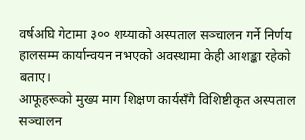वर्षअघि गेटामा ३०० शय्याको अस्पताल सञ्चालन गर्ने निर्णय हालसम्म कार्यान्वयन नभएको अवस्थामा केही आशङ्का रहेको बताए।
आफूहरूको मुख्य माग शिक्षण कार्यसँगै विशिष्टीकृत अस्पताल सञ्चालन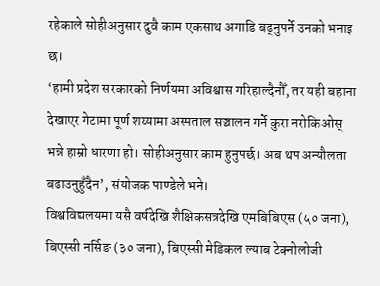रहेकाले सोहीअनुसार दुवै काम एकसाथ अगाडि बढ्नुपर्ने उनको भनाइ छ।
‘हामी प्रदेश सरकारको निर्णयमा अविश्वास गरिहाल्दैनौँ, तर यही बहाना देखाएर गेटामा पूर्ण शय्यामा अस्पताल सञ्चालन गर्ने कुरा नरोकिओस् भन्ने हाम्रो धारणा हो। सोहीअनुसार काम हुनुपर्छ। अब थप अन्यौलता बढाउनुहुँदैन’, संयोजक पाण्डेले भने।
विश्वविद्यलयमा यसै वर्षदेखि शैक्षिकसत्रदेखि एमबिबिएस (५० जना), बिएस्सी नर्सिङ (३० जना), बिएस्सी मेडिकल ल्याब टेक्नोलोजी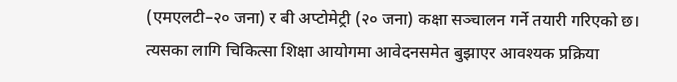(एमएलटी–२० जना) र बी अप्टोमेट्री (२० जना) कक्षा सञ्चालन गर्ने तयारी गरिएको छ।
त्यसका लागि चिकित्सा शिक्षा आयोगमा आवेदनसमेत बुझाएर आवश्यक प्रक्रिया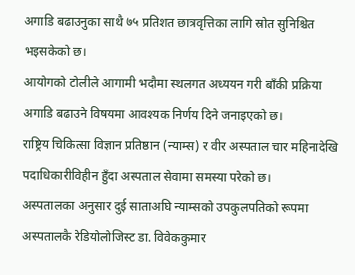अगाडि बढाउनुका साथै ७५ प्रतिशत छात्रवृत्तिका लागि स्रोत सुनिश्चित भइसकेको छ।
आयोगको टोलीले आगामी भदौमा स्थलगत अध्ययन गरी बाँकी प्रक्रिया अगाडि बढाउने विषयमा आवश्यक निर्णय दिने जनाइएको छ।
राष्ट्रिय चिकित्सा विज्ञान प्रतिष्ठान (न्याम्स) र वीर अस्पताल चार महिनादेखि पदाधिकारीविहीन हुँदा अस्पताल सेवामा समस्या परेको छ।
अस्पतालका अनुसार दुई साताअघि न्याम्सको उपकुलपतिको रूपमा अस्पतालकै रेडियोलोजिस्ट डा. विवेककुमार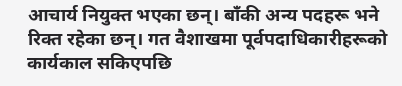आचार्य नियुक्त भएका छन्। बाँकी अन्य पदहरू भने रिक्त रहेका छन्। गत वैशाखमा पूर्वपदाधिकारीहरूको कार्यकाल सकिएपछि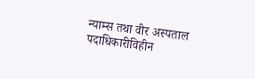न्याम्स तथा वीर अस्पताल पदाधिकारीविहीन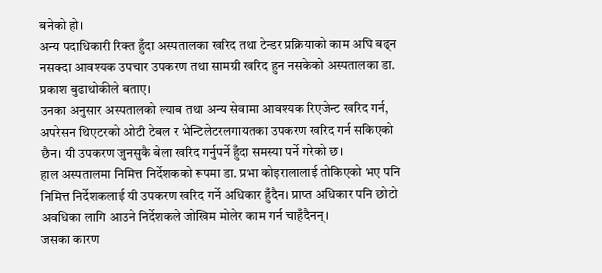बनेको हो।
अन्य पदाधिकारी रिक्त हुँदा अस्पतालका खरिद तथा टेन्डर प्रक्रियाको काम अघि बढ्न नसक्दा आवश्यक उपचार उपकरण तथा सामग्री खरिद हुन नसकेको अस्पतालका डा. प्रकाश बुढाथोकीले बताए।
उनका अनुसार अस्पतालको ल्याब तथा अन्य सेवामा आवश्यक रिएजेन्ट खरिद गर्न, अपरेसन थिएटरको ओटी टेबल र भेन्टिलेटरलगायतका उपकरण खरिद गर्न सकिएको छैन। यी उपकरण जुनसुकै बेला खरिद गर्नुपर्ने हुँदा समस्या पर्ने गरेको छ।
हाल अस्पतालमा निमित्त निर्देशकको रूपमा डा. प्रभा कोइरालालाई तोकिएको भए पनि निमित्त निर्देशकलाई यी उपकरण खरिद गर्ने अधिकार हुँदैन। प्राप्त अधिकार पनि छोटो अवधिका लागि आउने निर्देशकले जोखिम मोलेर काम गर्न चाहँदैनन्।
जसका कारण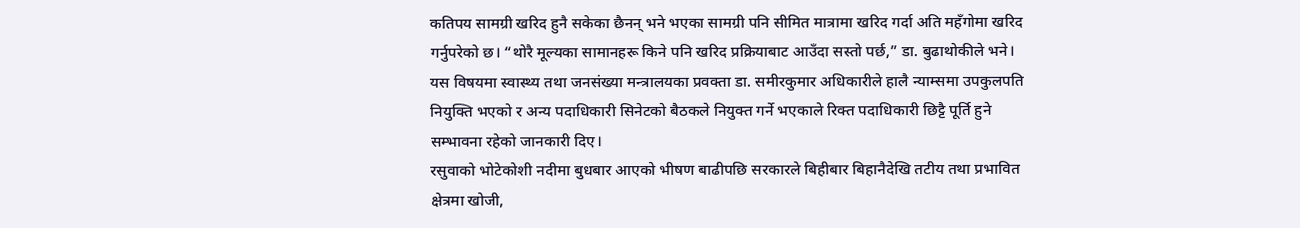कतिपय सामग्री खरिद हुनै सकेका छैनन् भने भएका सामग्री पनि सीमित मात्रामा खरिद गर्दा अति महँगोमा खरिद गर्नुपरेको छ। “थोरै मूल्यका सामानहरू किने पनि खरिद प्रक्रियाबाट आउँदा सस्तो पर्छ,” डा. बुढाथोकीले भने।
यस विषयमा स्वास्थ्य तथा जनसंख्या मन्त्रालयका प्रवक्ता डा. समीरकुमार अधिकारीले हालै न्याम्समा उपकुलपति नियुक्ति भएको र अन्य पदाधिकारी सिनेटको बैठकले नियुक्त गर्ने भएकाले रिक्त पदाधिकारी छिट्टै पूर्ति हुने सम्भावना रहेको जानकारी दिए।
रसुवाको भोटेकोशी नदीमा बुधबार आएको भीषण बाढीपछि सरकारले बिहीबार बिहानैदेखि तटीय तथा प्रभावित क्षेत्रमा खोजी,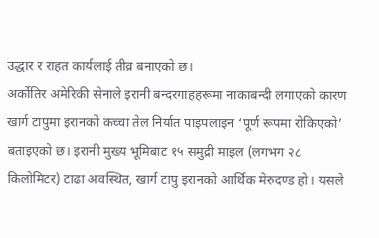उद्धार र राहत कार्यलाई तीव्र बनाएको छ।
अर्कोतिर अमेरिकी सेनाले इरानी बन्दरगाहहरूमा नाकाबन्दी लगाएको कारण खार्ग टापुमा इरानको कच्चा तेल निर्यात पाइपलाइन ‘पूर्ण रूपमा रोकिएको’ बताइएको छ। इरानी मुख्य भूमिबाट १५ समुद्री माइल (लगभग २८ किलोमिटर) टाढा अवस्थित, खार्ग टापु इरानको आर्थिक मेरुदण्ड हो। यसले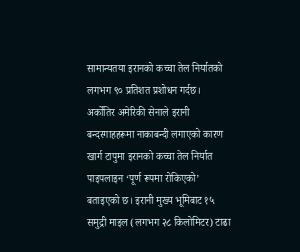सामान्यतया इरानको कच्चा तेल निर्यातको लगभग ९० प्रतिशत प्रशोधन गर्दछ।
अर्कोतिर अमेरिकी सेनाले इरानी बन्दरगाहहरूमा नाकाबन्दी लगाएको कारण खार्ग टापुमा इरानको कच्चा तेल निर्यात पाइपलाइन ‘पूर्ण रूपमा रोकिएको’ बताइएको छ। इरानी मुख्य भूमिबाट १५ समुद्री माइल (लगभग २८ किलोमिटर) टाढा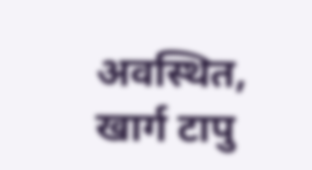अवस्थित, खार्ग टापु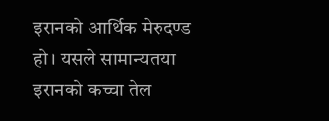इरानको आर्थिक मेरुदण्ड हो। यसले सामान्यतया इरानको कच्चा तेल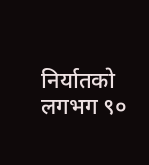निर्यातको लगभग ९०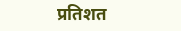प्रतिशत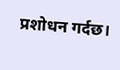प्रशोधन गर्दछ।